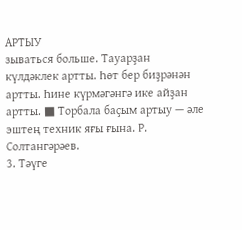АРТЫУ
зываться больше. Тауарҙан күлдәклек артты. Һөт бер биҙрәнән артты. Һине күрмәгәнгә ике айҙан артты. ■ Торбала баҫым артыу — әле эштең техник яғы ғына. Р. Солтангәрәев.
3. Тәүге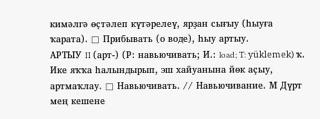кимәлгә өҫтәлеп күтәрелеү, ярҙан сығыу (һыуға ҡарата). □ Прибывать (о воде), һыу артыу.
АРТЫУ II (арт-) (Р: навьючивать; И.: load; T: yüklemek) ҡ.
Ике яҡҡа һалындырып, эш хайуанына йөк аҫыу, артмаҡлау. □ Навьючивать. // Навьючивание. М Дүрт мең кешене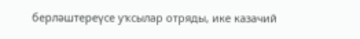берләштереүсе уҡсылар отряды, ике казачий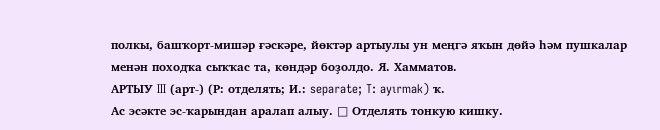полкы, башҡорт-мишәр ғәскәре, йөктәр артыулы ун меңгә яҡын дөйә һәм пушкалар менән походҡа сыҡҡас та, көндәр боҙолдо. Я. Хамматов.
АРТЫУ III (арт-) (Р: отделять; И.: separate; T: ayırmak) ҡ.
Ас эсәкте эс-ҡарындан аралап алыу. □ Отделять тонкую кишку.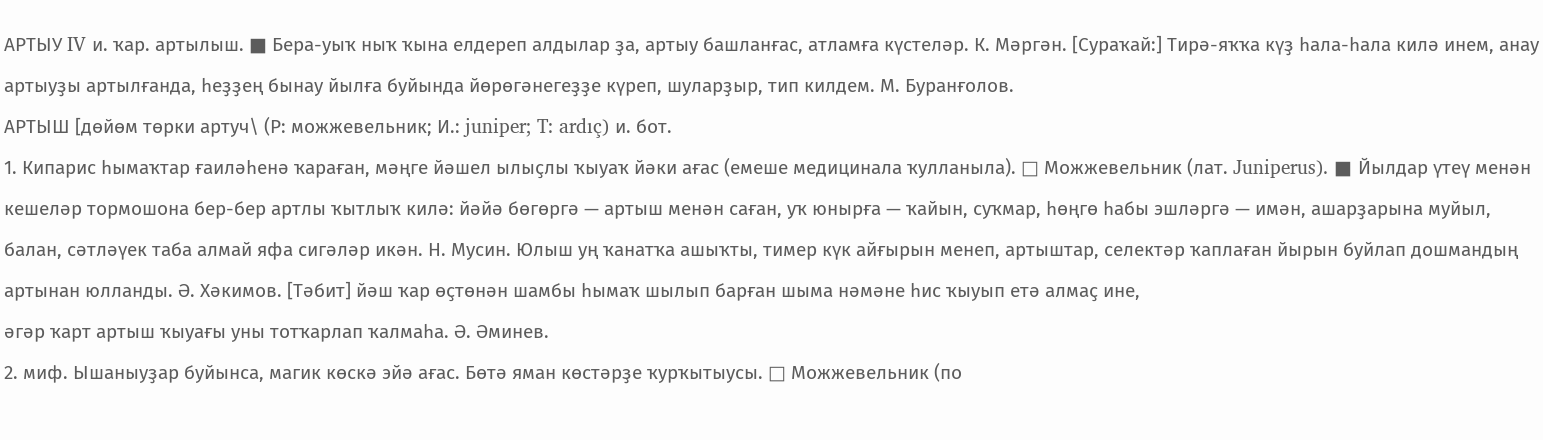АРТЫУ IV и. ҡар. артылыш. ■ Бера-уыҡ ныҡ ҡына елдереп алдылар ҙа, артыу башланғас, атламға күстеләр. К. Мәргән. [Сураҡай:] Тирә-яҡҡа күҙ һала-һала килә инем, анау артыуҙы артылғанда, һеҙҙең бынау йылға буйында йөрөгәнегеҙҙе күреп, шуларҙыр, тип килдем. М. Буранғолов.
АРТЫШ [дөйөм төрки артуч\ (Р: можжевельник; И.: juniper; T: ardıç) и. бот.
1. Кипарис һымаҡтар ғаиләһенә ҡараған, мәңге йәшел ылыҫлы ҡыуаҡ йәки ағас (емеше медицинала ҡулланыла). □ Можжевельник (лат. Juniperus). ■ Йылдар үтеү менән кешеләр тормошона бер-бер артлы ҡытлыҡ килә: йәйә бөгөргә — артыш менән саған, уҡ юнырға — ҡайын, суҡмар, һөңгө һабы эшләргә — имән, ашарҙарына муйыл, балан, сәтләүек таба алмай яфа сигәләр икән. Н. Мусин. Юлыш уң ҡанатҡа ашыҡты, тимер күк айғырын менеп, артыштар, селектәр ҡаплаған йырын буйлап дошмандың артынан юлланды. Ә. Хәкимов. [Тәбит] йәш ҡар өҫтөнән шамбы һымаҡ шылып барған шыма нәмәне һис ҡыуып етә алмаҫ ине,
әгәр ҡарт артыш ҡыуағы уны тотҡарлап ҡалмаһа. Ә. Әминев.
2. миф. Ышаныуҙар буйынса, магик көскә эйә ағас. Бөтә яман көстәрҙе ҡурҡытыусы. □ Можжевельник (по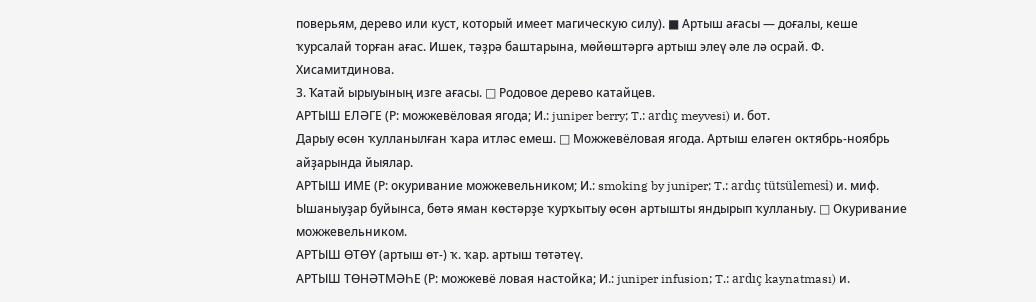поверьям, дерево или куст, который имеет магическую силу). ■ Артыш ағасы — доғалы, кеше ҡурсалай торған ағас. Ишек, тәҙрә баштарына, мөйөштәргә артыш элеү әле лә осрай. Ф. Хисамитдинова.
3. Ҡатай ырыуының изге ағасы. □ Родовое дерево катайцев.
АРТЫШ ЕЛӘГЕ (Р: можжевёловая ягода; И.: juniper berry; T.: ardıç meyvesi) и. бот.
Дарыу өсөн ҡулланылған ҡара итләс емеш. □ Можжевёловая ягода. Артыш еләген октябрь-ноябрь айҙарында йыялар.
АРТЫШ ИМЕ (Р: окуривание можжевельником; И.: smoking by juniper; T.: ardıç tütsülemesi) и. миф.
Ышаныуҙар буйынса, бөтә яман көстәрҙе ҡурҡытыу өсөн артышты яндырып ҡулланыу. □ Окуривание можжевельником.
АРТЫШ ӨТӨҮ (артыш өт-) ҡ. ҡар. артыш төтәтеү.
АРТЫШ ТӨНӘТМӘҺЕ (Р: можжевё ловая настойка; И.: juniper infusion; T.: ardıç kaynatması) и.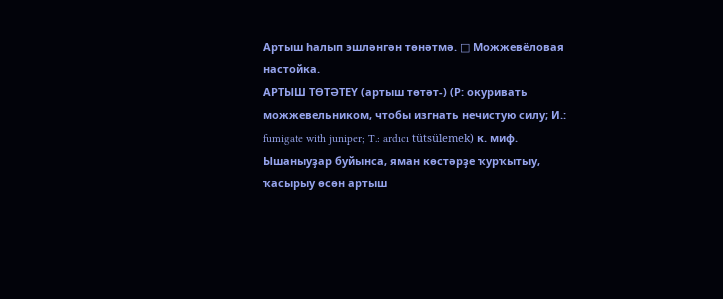Артыш һалып эшләнгән төнәтмә. □ Можжевёловая настойка.
АРТЫШ ТӨТӘТЕҮ (артыш төтәт-) (Р: окуривать можжевельником, чтобы изгнать нечистую силу; И.: fumigate with juniper; T.: ardıcı tütsülemek) к. миф.
Ышаныуҙар буйынса, яман көстәрҙе ҡурҡытыу, ҡасырыу өсөн артыш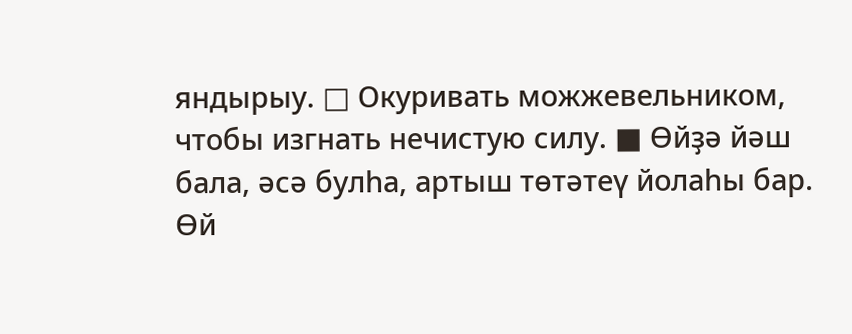яндырыу. □ Окуривать можжевельником, чтобы изгнать нечистую силу. ■ Өйҙә йәш бала, әсә булһа, артыш төтәтеү йолаһы бар. Өй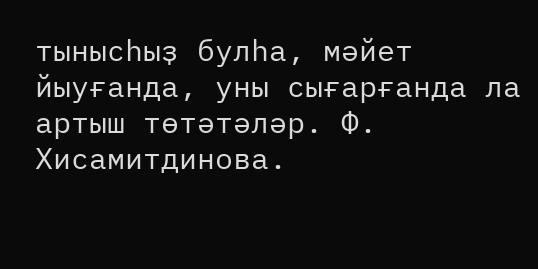тынысһыҙ булһа, мәйет йыуғанда, уны сығарғанда ла артыш төтәтәләр. Ф. Хисамитдинова.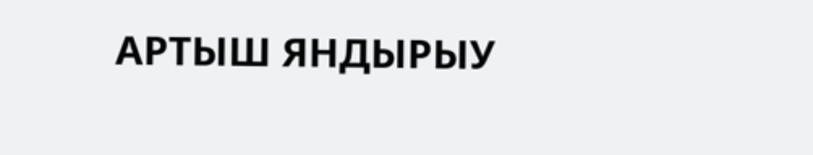АРТЫШ ЯНДЫРЫУ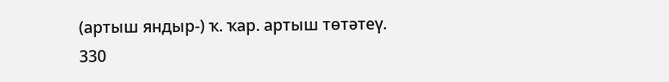(артыш яндыр-) ҡ. ҡар. артыш төтәтеү.
330